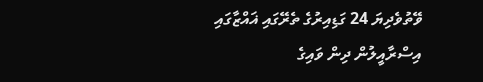ވޭތުވެދިޔަ 24 ގަޑިއިރުގެ ތެރޭގައި ޣައްޒާގައި އިސްރާއީލުން ދިން ވައިގެ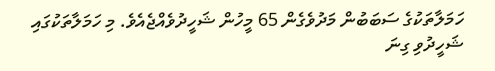ހަމަލާތަކުގެ ސަބަބުން މަދުވެގެން 65 މީހުން ޝަހީދުވެއްޖެއެވެ. މި ހަމަލާތަކުގައި ޝަހީދުވި ގިނަ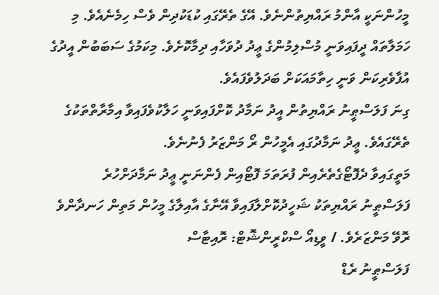މީހުންނަކީ އާންމު ރައްޔިތުންނެވެ. އޭގެ ތެރޭގައި ކުޑަކުދިން ވެސް ހިމެނެއެވެ. މި ހަމަލާތައް ދީފައިވަނީ މުސްލިމުންގެ ޢީދު ދުވަހާއި ދިމާކޮށެވެ. މިކަމުގެ ސަބަބުން އީދުގެ އުފާވެރިކަން ވަނީ ހިތާމައަކަށް ބަދަލުވެފައެވެ.
ގިނަ ފަލަސްޠީނު ރައްޔިތުން އީދު ނަމާދު ކޮށްފައިވަނީ ހަލާކުވެފައިވާ އިމާރާތްތަކުގެ ތެރޭގައެވެ. ޢީދު ނަމާދުގައި އެމީހުން ރޯ މަންޒަރު ފެނުނެވެ.
މަތީގައިވާ ދެފޮޓޯގެތެރެއިން ފުރަތަމަ ފޮޓޯއިން ފެންނަނީ ޢީދު ނަމާދަށްހުރެ ފަލަސްޠީނު ރައްޔިތަކު ޝަހީދުކޮށްލާފައިވާ އޭނާގެ އާއިލާގެ މީހުން މަތިން ހަނދާންވެ ރޮވޭ މަންޒަރެވެ. / ވީޑިއޯ ސްކްރީންޝޮޓް: ރޮއިޓާސް
ފަލަސްޠީނު ރެޑް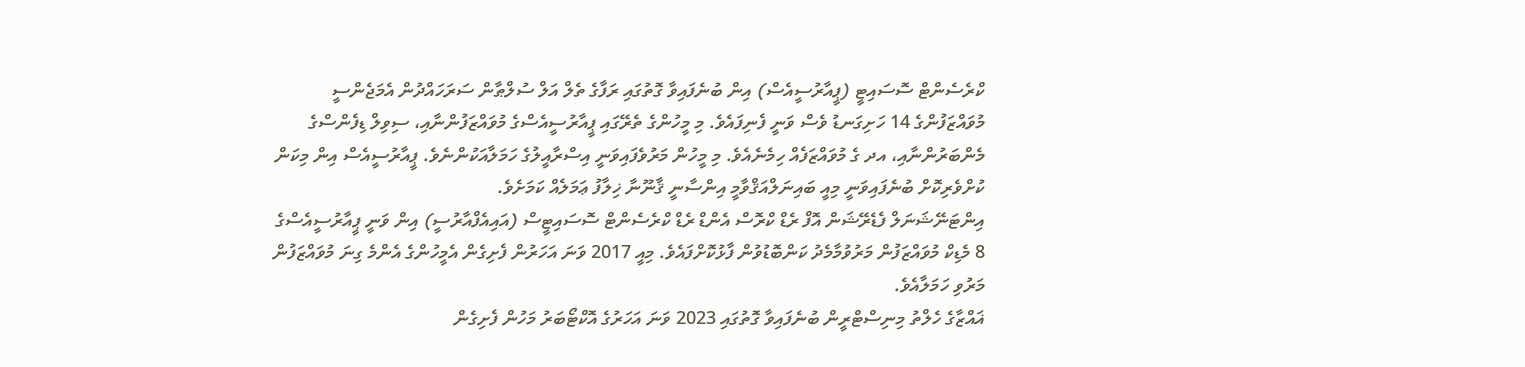ކްރެސެންޓް ސޮސައިޓީ (ޕީއާރުސީއެސް) އިން ބުނެފައިވާ ގޮތުގައި ރަފާގެ ތެލް އަލް ސުލްޠާން ސަރަހައްދުން އެމަޖެންސީ މުވައްޒަފުންގެ 14 ހަށިގަނޑު ވެސް ވަނީ ފެނިފައެވެ. މި މީހުންގެ ތެރޭގައި ޕީއާރުސީއެސްގެ މުވައްޒަފުންނާއި، ސިވިލް ޑިފެންސްގެ މެންބަރުންނާއި، އދ ގެ މުވައްޒަފެއް ހިމެނެއެވެ. މި މީހުން މަރުވެފައިވަނީ އިސްރާއީލުގެ ހަމަލާއަކުންނެވެ. ޕީއާރުސީއެސް އިން މިކަން ކުށްވެރިކޮށް ބުނެފައިވަނީ މިއީ ބައިނަލްއަޤްވާމީ އިންސާނީ ޤާނޫނާ ޚިލާފު ޢަމަލެއް ކަމަށެވެ.
އިންޓަނޭޝަނަލް ފެޑެރޭޝަން އޮފް ރެޑް ކްރޮސް އެންޑް ރެޑް ކްރެސެންޓް ސޮސައިޓީސް (އައިއެފްއާރުސީ) އިން ވަނީ ޕީއާރުސީއެސްގެ 8 މެޑިކް މުވައްޒަފުން މަރުވުމާމެދު ކަންބޮޑުވުން ފާޅުކޮށްފައެވެ. މިއީ 2017 ވަނަ އަހަރުން ފެށިގެން އެމީހުންގެ އެންމެ ގިނަ މުވައްޒަފުން މަރުވި ހަމަލާއެވެ.
ޣައްޒާގެ ހެލްތު މިނިސްޓްރީން ބުނެފައިވާ ގޮތުގައި 2023 ވަނަ އަހަރުގެ އޮކްޓޯބަރު މަހުން ފެށިގެން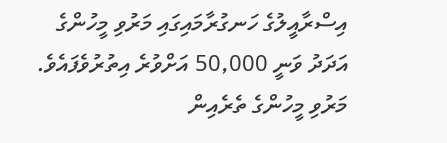އިސްރާއީލުގެ ހަނގުރާމައިގައި މަރުވި މީހުންގެ އަދަދު ވަނީ 50,000 އަށްވުރެ އިތުރުވެފައެވެ. މަރުވި މީހުންގެ ތެރެއިން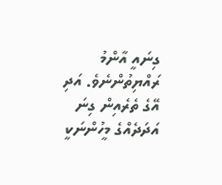ގިނައީ އާންމު ރައްޔިތުންނެވެ. އަދި އޭގެ ތެރެއިން ގިނަ އަދަދެއްގެ މީހުންނަކީ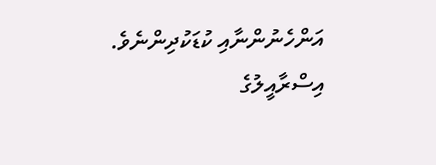އަންހެނުންނާއި ކުޑަކުދިންނެވެ.
އިސްރާއީލުގެ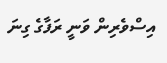އިސްވެރިން ވަނީ ރަފާގެ ގިނަ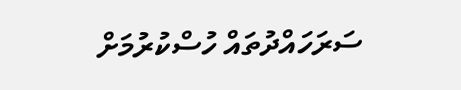ސަރަހައްދުތައް ހުސްކުރުމަށް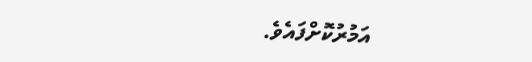އަމުރުކޮށްފައެވެ.